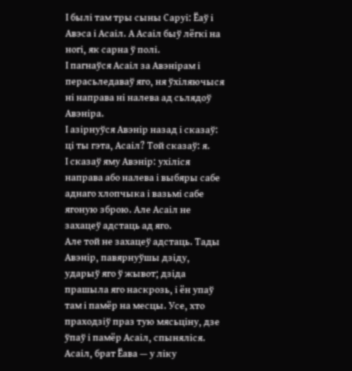І былі там тры сыны Саруі: Ёаў і Авэса і Асаіл. А Асаіл быў лёгкі на ногі, як сарна ў полі.
І пагнаўся Асаіл за Авэнірам і перасьледаваў яго, ня ўхіляючыся ні направа ні налева ад сьлядоў Авэніра.
І азірнуўся Авэнір назад і сказаў: ці ты гэта, Асаіл? Той сказаў: я.
І сказаў яму Авэнір: ухіліся направа або налева і выбяры сабе аднаго хлопчыка і вазьмі сабе ягоную зброю. Але Асаіл не захацеў адстаць ад яго.
Але той не захацеў адстаць. Тады Авэнір, павярнуўшы дзіду, ударыў яго ў жывот; дзіда прашыла яго наскрозь, і ён упаў там і памёр на месцы. Усе, хто праходзіў праз тую мясьціну, дзе ўпаў і памёр Асаіл, спыняліся.
Асаіл, брат Ёава — у ліку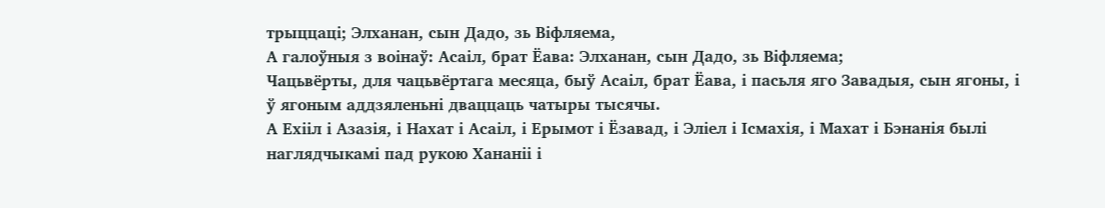трыццаці; Элханан, сын Дадо, зь Віфляема,
А галоўныя з воінаў: Асаіл, брат Ёава: Элханан, сын Дадо, зь Віфляема;
Чацьвёрты, для чацьвёртага месяца, быў Асаіл, брат Ёава, і пасьля яго Завадыя, сын ягоны, і ў ягоным аддзяленьні дваццаць чатыры тысячы.
А Ехііл і Азазія, і Нахат і Асаіл, і Ерымот і Ёзавад, і Эліел і Ісмахія, і Махат і Бэнанія былі наглядчыкамі пад рукою Хананіі і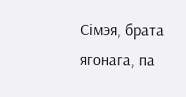Сімэя, брата ягонага, па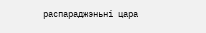распараджэньні цара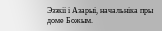Эзэкіі і Азарыі, начальніка пры доме Божым.